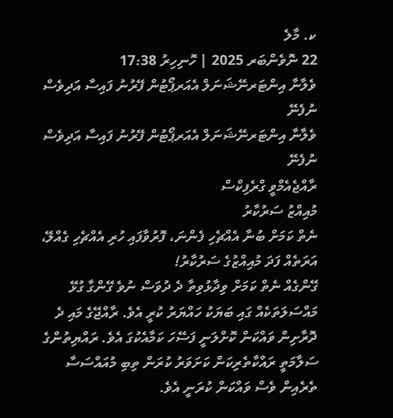ކ. މާލެ
22 ނޮވެންބަރ 2025 | ހޮނިހިރު 17:38
ވެލާނާ އިންޓަރނޭޝަނަލް އެއަރޕޯޓުން ފޭރުނު ފައިސާ އަދިވެސް ނުފެނޭ
ވެލާނާ އިންޓަރނޭޝަނަލް އެއަރޕޯޓުން ފޭރުނު ފައިސާ އަދިވެސް ނުފެނޭ
ރާއްޖެއެމްވީ ގްރެފިކްސް
މުއިއްޒު ސަރުކާރު
ނެތް ކަމަށް ބުނާ އެއްޗެހި ފެންނަ، ފޮރުވާފައި ހުރި އެއްޗެހި ގެއްލޭ، އަރަތެއް ފަދަ މުއިއްޒުގެ ސަރުކާރު!
ގޭންގެއް ނެތް ކަމަށް ވިދާޅުވިތާ ދެ ދުވަސް ނުވެ ގޭންގާ ގުޅޭ މައްސަލަތަކެއް ގައި ބަޔަކު ހައްޔަރު ކުރީ އެވެ. ރާއްޖޭގެ މައި ދެ ދޮރާށިން ވައްކަން ކޮށްލަނީ ފަސޭހަ ކަމާއެކުގަ އެވެ. ރައްޔިތުންގެ ސަލާމަތީ ރައްކާތެރިކަން ކަށަވަރު ކުރަން ތިބި މުއައްސަސާ ތެރެއިން ވެސް ވައްކަން ކުރަނީ އެވެ.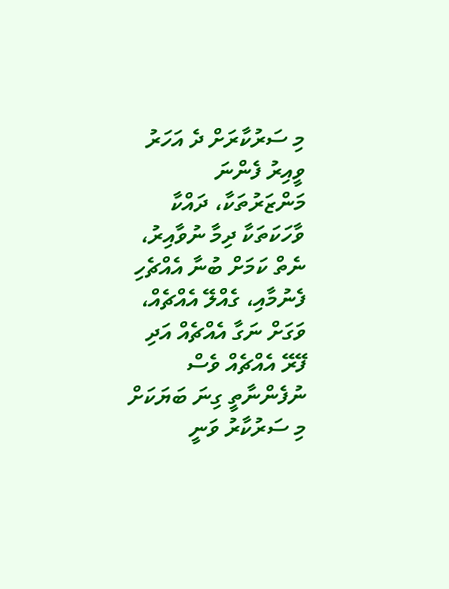މި ސަރުކާރަށް ދެ އަހަރު ވީއިރު ފެންނަ މަންޒަރުތަކާ، ދައްކާ ވާހަކަތަކާ ދިމާ ނުވާއިރު، ނެތް ކަމަށް ބުނާ އެއްޗެހި ފެނުމާއި، ގެއްލޭ އެއްޗެއް، ވަގަށް ނަގާ އެއްޗެއް އަދި ފޭރޭ އެއްޗެއް ވެސް ނުފެންނާތީ ގިނަ ބަޔަކަށް މި ސަރުކާރު ވަނީ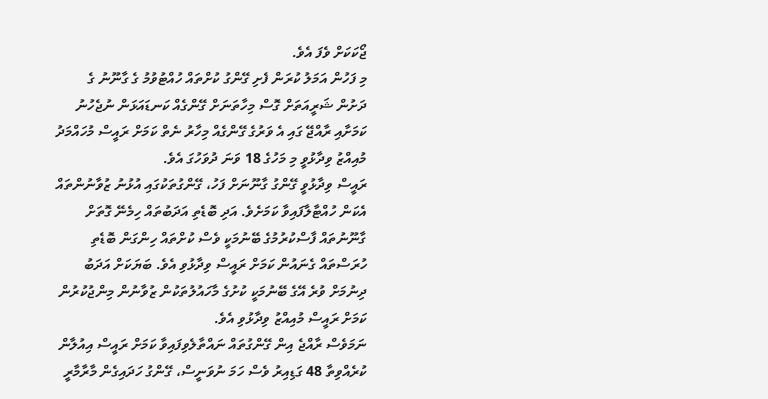ޖޯކަކަށް ވެފަ އެވެ.
މި ފަހުން އަމަލު ކުރަން ފެށި ގޭންގު ކުށްތައް ހުއްޓުވުމު ގެ ގާނޫނު ގެ ދަށުން ޝަރީއަތަށް ގޮސް މިހާތަނަށް ގޭންގެއް ކަނޑައަޅަން ނުޖެހުނު ކަމަށާއި ރާއްޖޭ ގައި އެ ވަރުގެ ގޭންގެއް މިހާރު ނެތް ކަމަށް ރައީސް މުހައްމަދު މުއިއްޒު ވިދާޅުވީ މި މަހުގެ 18 ވަނަ ދުވަހުގަ އެވެ.
ރައީސް ވިދާޅުވީ ގޭންގު ގާނޫނަށް ފަހު، ގޭންގުތަކުގައި އުޅުނު ޒުވާނުންތައް އެކަން ހުއްޓާލާފައިވާ ކަމަށެވެ. އަދި ބޮޑެތި އަދަބުތައް ހިމެނޭ ގޮތަށް ގާނޫނުތައް ފާސްކުރުމުގެ ބޭނުމަކީ ވެސް ކުށްތައް ހިންގަން ބޮޑެތި ހުރަސްތައް ގެނައުން ކަމަށް ރައީސް ވިދާޅުވި އެވެ. ބަޔަކަށް އަދަބު ދިނުމަށް ވުރެ އޭގެ ބޭނުމަކީ ކުށުގެ މާހައުލުތަކުން ޒުވާނުން މިންޖުކުރުން ކަމަށް ރައީސް މުއިއްޒު ވިދާޅުވި އެވެ.
ނަމަވެސް ރާއްޖެ އިން ގޭންގުތައް ނައްތާލެވިފައިވާ ކަމަށް ރައީސް އިއުލާން ކުރެއްވިތާ 48 ގަޑިއިރު ވެސް ހަމަ ނުވަނީސް، ގޭންގު ހަދައިގެން މާރާމާރީ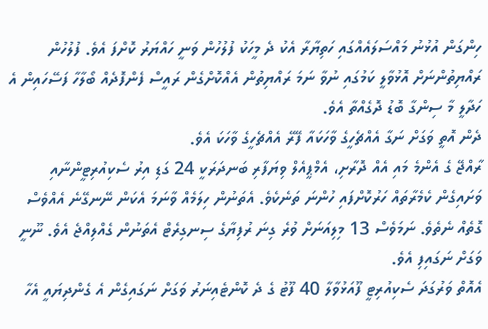ހިންގަން އުޅުނު މައްސަލައެއްގައި ހަތިޔާރާ އެކު ދެ މީހަކު ފުލުހުން ވަނީ ހައްޔަރު ކޮށްފަ އެވެ. ފުލުހުން ރައްޔިތުންނަށް އޮޅުވާލީ ކަމުގައި ނުވާ ނަމަ ރައްޔިތުން އެއްކޮށްގެން ރައީސް ފެންފޮދެއް ބޯލާހާ ފަސޭހައިން އެ ހަދާލީ މާ ސިންގާ ބޮޑު ދޮގެއްތާ އެވެ.
ދެން އޮތީ ވަގަށް ނަގާ އެއްޗެހީގެ ވާހަކައާ ފޭރޭ އެއްޗެހީގެ ވާހަކަ އެވެ.
ރާއްޖޭ ގެ އެންމެ މައި އެއް ދޮރާށި، އެމްޕީއެލް ވިޔަފާރި ބަނދަރަކީ 24 ގަޑި އިރު ސެކިއުރިޓީންނާއި ވަށައިގެން ކެމެރާތައް ހަރުކޮށްފައި ހުންނަ ތަނެކެވެ. އެތަނުން ހިލަމެއް ވާނަމަ އެކަން ނޭނގޭނެ އެއްވެސް ގޮތެއް ނެތެވެ. ނަމަވެސް 13 މިލިއަނަށް ވުރެ ގިނަ ރުފިޔާގެ ސިނގިރެޓް އެތަނުން ގެއްލިއްޖެ އެވެ. ނޫނީ ވަގަށް ނަގައިފި އެވެ.
އެއޮތް ވަރުގަދަ ސެކިއުރިޓީ ފޫއަޅުވާލާ 40 ފޫޓު ގެ ދެ ކޮންޓެއިނަރު ވަގަށް ނަގައިގެން އެ ގެންދިޔައީ އެހާ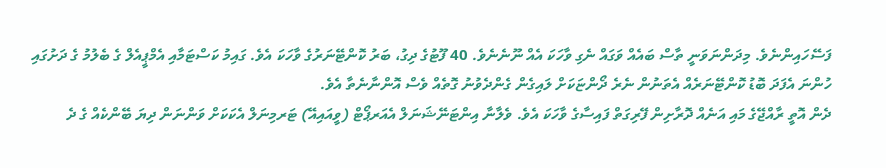ފަސޭހައިންނެވެ. މިދަންނަވަނީ ތާސް ބައެއް ވަގައް ނެގި ވާހަކަ އެއް ނޫނެނެވެ. 40 ފޫޓުގެ ދިގު، ބަރު ކޮންޓޭނަރުގެ ވާހަކަ އެވެ. ގައިމު ކަސްޓަމާއި އެމްޕީއެލް ގެ ބެލުމު ގެ ދަށުގައި ހުންނަ އެފަދަ ބޮޑު ކޮންޓޭނަރެއް އެތަނުން ނެރެ ދޯންޏަކަށް ލައިގެން ގެންދެވުނު ގޮތެއް ވެސް އޮންނާނެތާ އެވެ.
ދެން އޮތީ ރާއްޖޭގެ މައި އަނެއް ދޮރާށިން ފޭރިގަތް ފައިސާގެ ވާހަކަ އެވެ. ވެލާނާ އިންޓަނޭޝަނަލް އެއަރޕޯޓް (ވީއައިއޭ) ޓަރމިނަލް އެކަކަށް ވަންނަން ދިޔަ ބޭންކެއް ގެ ދެ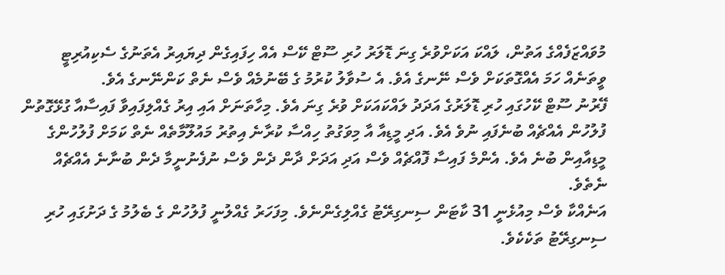މުވައްޒަފެއްގެ އަތުން، ލައްކަ އަކަށްވުރެ ގިނަ ޑޮލަރު ހުރި ސޫޓް ކޭސް އެއް ހިފައިގެން ދިޔައިރު އެތަނުގެ ސެކިއުރިޓީ ވީތަނެއް ހަމަ އެއްގޮތަކަށް ވެސް ނޭނގެ އެވެ. އެ ސުވާލު ކުރުމު ގެ ބޭނުމެއް ވެސް ނެތް ކަންނޭނގެ އެވެ.
ފޭރުނު ސޫޓް ކޭހުގައި ހުރި ޑޮލަރުގެ އަދަދު ލައްކައަކަށް ވުރެ ގިނަ އެވެ. މިހާތަނަށް އައި އިރު ގެއްލިފައިވާ ފައިސާއާ ގުޅޭގޮތުން ފުލުހުން އެއްޗެއް ބުނެފައި ނުވެ އެވެ. އަދި މީޑިއާ އާ މިވަގުތު ހިއްސާ ކުރާނެ އިތުރު މައުލޫމާތެއް ނެތް ކަމަށް ފުލުހުންގެ މީޑިއާއިން ބުނެ އެވެ. އެންމެ ފައިސާ ފޮއްޗެއް ވެސް އަދި އަދަށް ދާން ދެން ވެސް ނުފެނުނީމާ ދެން ބުނާނެ އެއްޗެއް ނެތެވެ.
އަނެއްކާ ވެސް މިއުޅެނީ 31 ކާޓަން ސިނގިރޭޓު ގެއްލިގެންނެވެ. މިފަހަރު ގެއްލުނީ ފުލުހުން ގެ ބެލުމު ގެ ދަށުގައި ހުރި ސިނގިރޭޓު ތަކެކެވެ.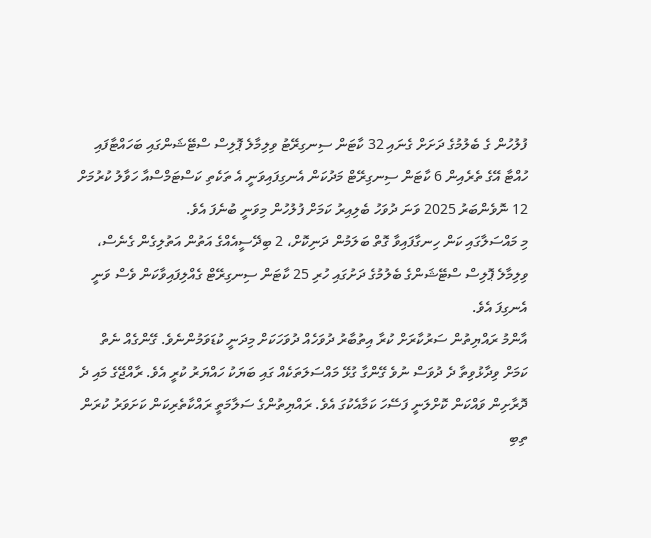ފުލުހުން ގެ ބެލުމުގެ ދަށަށް ގެނައި 32 ކާޓަން ސިނގިރޭޓު ވިލިމާލެ ޕޮލިސް ސްޓޭޝަންގައި ބަހައްޓާފައި ހުއްޓާ އޭގެ ތެރެއިން 6 ކާޓަން ސިނގިރޭޓް މަދުކަން އެނގިފައިވަނީ އެ ތަކެތި ކަސްޓަމްސްއާ ހަވާލު ކުރުމަށް 12 ނޮވެންބަރު 2025 ވަނަ ދުވަހު ބެލިއިރު ކަމަށް ފުލުހުން މިވަނީ ބުނެފަ އެވެ.
މި މައްސަލާގައި ކަން ހިނގާފައިވާ ގޮތް ބަލަމުން ދަނިކޮށް، 2 ބިދޭސީއެއްގެ އަތުން އަތުލިގެން ގެނެސް، ވިލިމާލެ ޕޮލިސް ސްޓޭޝަންގެ ބެލުމުގެ ދަށުގައި ހުރި 25 ކާޓަން ސިނގިރޭޓް ގެއްލިފައިވާކަން ވެސް ވަނީ އެނގިފަ އެވެ.
އާންމު ރައްޔިތުން ސަރުކާރަށް ކުރާ އިތުބާރު ދުވަހެއް ދުވަހަކަށް މިދަނީ ކުޑަވަމުންނެވެ. ގޭންގެއް ނެތް ކަމަށް ވިދާޅުވިތާ ދެ ދުވަސް ނުވެ ގޭންގާ ގުޅޭ މައްސަލަތަކެއް ގައި ބަޔަކު ހައްޔަރު ކުރީ އެވެ. ރާއްޖޭގެ މައި ދެ ދޮރާށިން ވައްކަން ކޮށްލަނީ ފަސޭހަ ކަމާއެކުގަ އެވެ. ރައްޔިތުންގެ ސަލާމަތީ ރައްކާތެރިކަން ކަށަވަރު ކުރަން ތިބި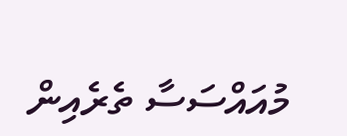މުއައްސަސާ ތެރެއިން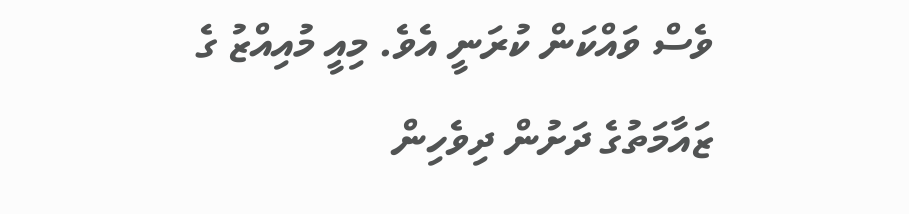ވެސް ވައްކަން ކުރަނީ އެވެ. މިއީ މުއިއްޒު ގެ ޒައާމަތުގެ ދަށުން ދިވެހިން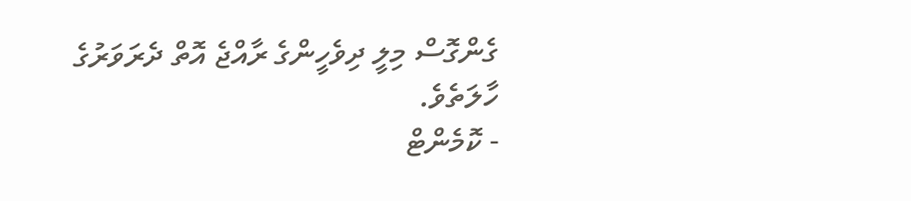ގެންގޮސް މިލީ ދިވެހީންގެ ރާއްޖެ އޮތް ދެރަވަރުގެ ހާލަތެވެ.
- ކޮމެންޓް